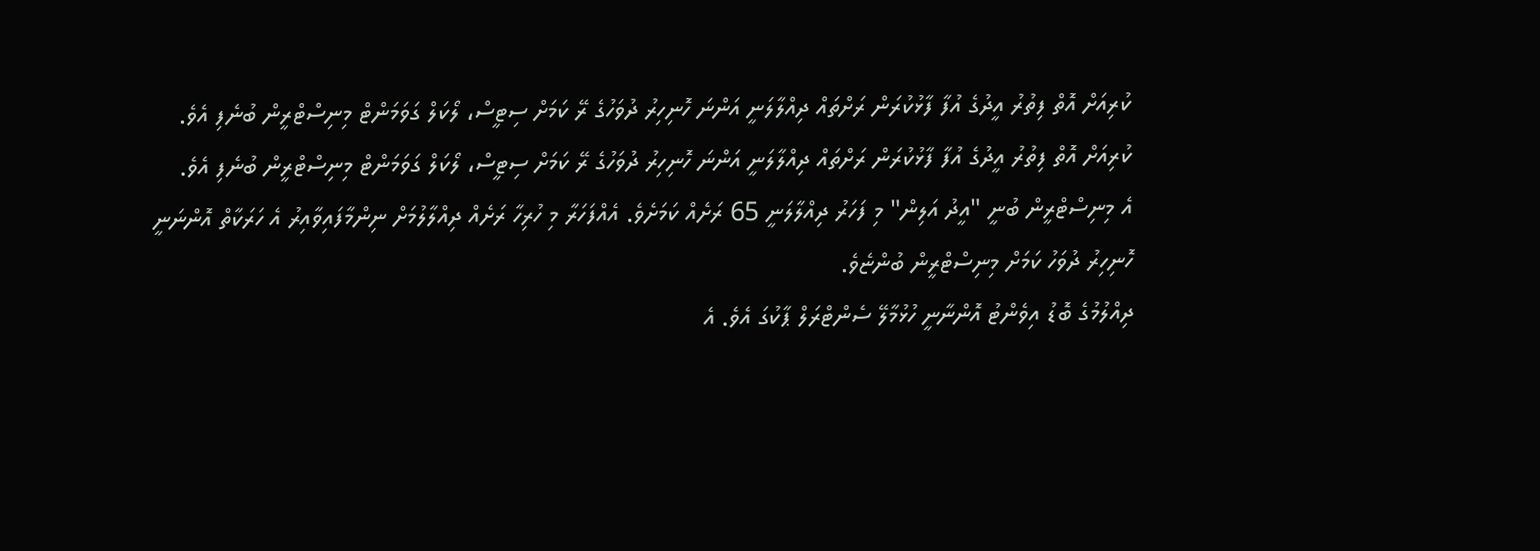ކުރިއަށް އޮތް ފިތުރު އީދުގެ އުފާ ފާޅުކުރަން ރަށްތައް ދިއްލާލަނީ އަންނަ ހޮނިހިރު ދުވަހުގެ ރޭ ކަމަށް ސިޓީސް، ލޯކަލް ގަވަމަންޓް މިނިސްޓްރީން ބުނެފި އެވެ.
ކުރިއަށް އޮތް ފިތުރު އީދުގެ އުފާ ފާޅުކުރަން ރަށްތައް ދިއްލާލަނީ އަންނަ ހޮނިހިރު ދުވަހުގެ ރޭ ކަމަށް ސިޓީސް، ލޯކަލް ގަވަމަންޓް މިނިސްޓްރީން ބުނެފި އެވެ.
އެ މިނިސްޓްރީން ބުނީ "އީދު އަލިން" މި ފަހަރު ދިއްލާލަނީ 65 ރަށެއް ކަމަށެވެ. އެއްފަހަރާ މި ހުރިހާ ރަށެއް ދިއްލާލުމަށް ނިންމާފައިވާއިރު އެ ހަރަކާތް އޮންނަނީ ހޮނިހިރު ދުވަހު ކަމަށް މިނިސްޓްރީން ބުންޏެވެ.
ދިއްލުމުގެ ބޮޑު އިވެންޓު އޮންނާނީ ހުޅުމާލޭ ސެންޓްރަލް ޕާކުގަ އެވެ. އެ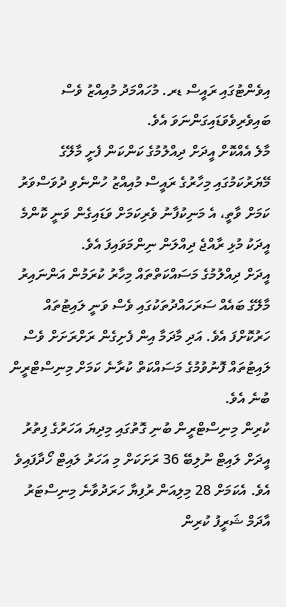އިވެންޓުގައި ރައީސް ޑރ. މުހައްމަދު މުއިއްޒު ވެސް ބައިވެރިވެވަޑައިގަންނަވަ އެވެ.
މާލެ އެއްކޮށް އީދަށް ދިއްލުމުގެ ކަންކަން ފެށީ މާލޭގެ މޭޔަރުކަމުގައި މިހާރުގެ ރައީސް މުއިއްޒު ހުންނެވި ދުވަސްވަރު ކަމަށް ވާތީ، އެ މަނިކުފާނު ވެރިކަމަށް ވަޑައިގެން ވަނީ ކޮންމެ އީދަކު މުޅި ރާއްޖެ ދިއްލަން ނިންމަވައިފަ އެވެ.
އީދަށް ދިއްލުމުގެ މަސައްކަތްތައް މިހާރު ކުރަމުން އަންނައިރު މާލޭގެ ބައެއް ސަރަހައްދުތަކުގައި ވެސް ވަނީ ލައިޓުތައް ހަރުކޮށްފަ އެވެ. އަދި މާދަމާ އިން ފެށިގެން ރަށްރަށަށް ވެސް ލައިޓުތައް ފޮނުވުމުގެ މަސައްކަތް ކުރާނެ ކަމަށް މިނިސްޓްރީން ބުނެ އެވެ.
ކުރިން މިނިސްޓްރީން ބުނި ގޮތުގައި މިދިޔަ އަހަރުގެ ފިތުރު އީދަށް ލައިޓް ނުލިބޭ 36 ރަށަކަށް މި އަހަރު ލައިޓް ހޯދާފައިވެ އެވެ. އެކަމަށް 28 މިލިއަން ރުފިޔާ ހަރަދުވާނެ މިނިސްޓަރު އާދަމް ޝަރީފު ކުރިން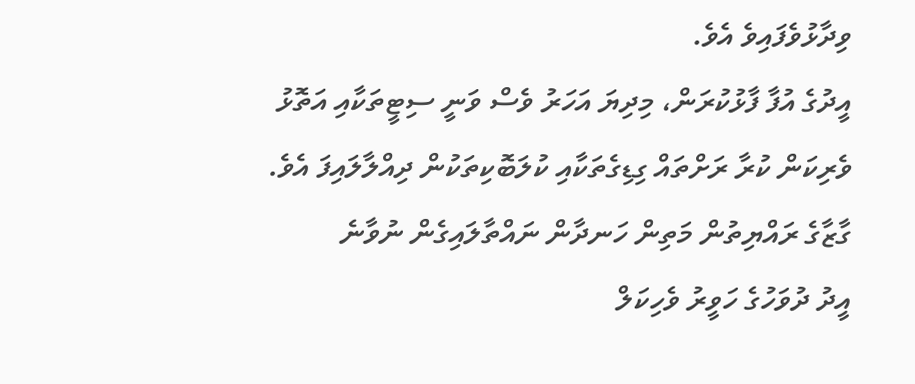ވިދާޅުވެފައިވެ އެވެ.
އީދުގެ އުފާ ފާޅުކުރަން، މިދިޔަ އަހަރު ވެސް ވަނީ ސިޓީތަކާއި އަތޮޅު ވެރިކަން ކުރާ ރަށްތައް ގިޑިގެތަކާއި ކުލަބޮކިތަކުން ދިއްލާލައިފަ އެވެ.
ގާޒާގެ ރައްޔިތުން މަތިން ހަނދާން ނައްތާލައިގެން ނުވާނެ
އީދު ދުވަހުގެ ހަވީރު ވެހިކަލް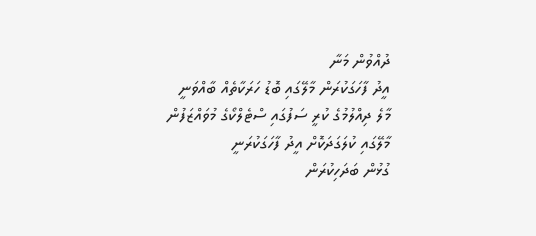ދުއްވުން މަނާ
އީދު ފާހަގަކުރަން މާލޭގައި ބޮޑު ހަރަކާތެއް ބާއްވަނީ
މާލެ ދިއްލުމުގެ ކުރީ ސަފުގައި ސްޓެލްކޯގެ މުވައްޒަފުން
މާލޭގައި ކުލަގަދަކޮށް އީދު ފާހަގަކުރަނީ
ގުޅުން ބަދަހިކުރަން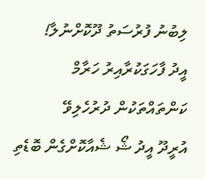ލިބުނު ފުރުސަތު ދޫކޮށްނުލާ!
އީދު ފާހަގަކުރާއިރު ހަރާމް ކަންތައްތަކުން ދުރުހެލިވޭ
އުރީދޫ އީދު ޝޯ ޝެއާކޮށްގެން ބޮޑެތި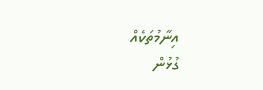އިނާމުތަކެއް
ގުޅުން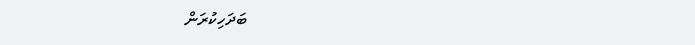ބަދަހިކުރަން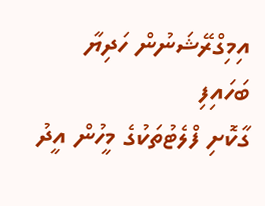އިމިގްރޭޝަނުން ހަދިޔާ ބަހައިފި
ގާކޮށި ފްލެޓުތަކުގެ މީހުން އީދު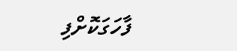ފާހަގަކޮށްފި